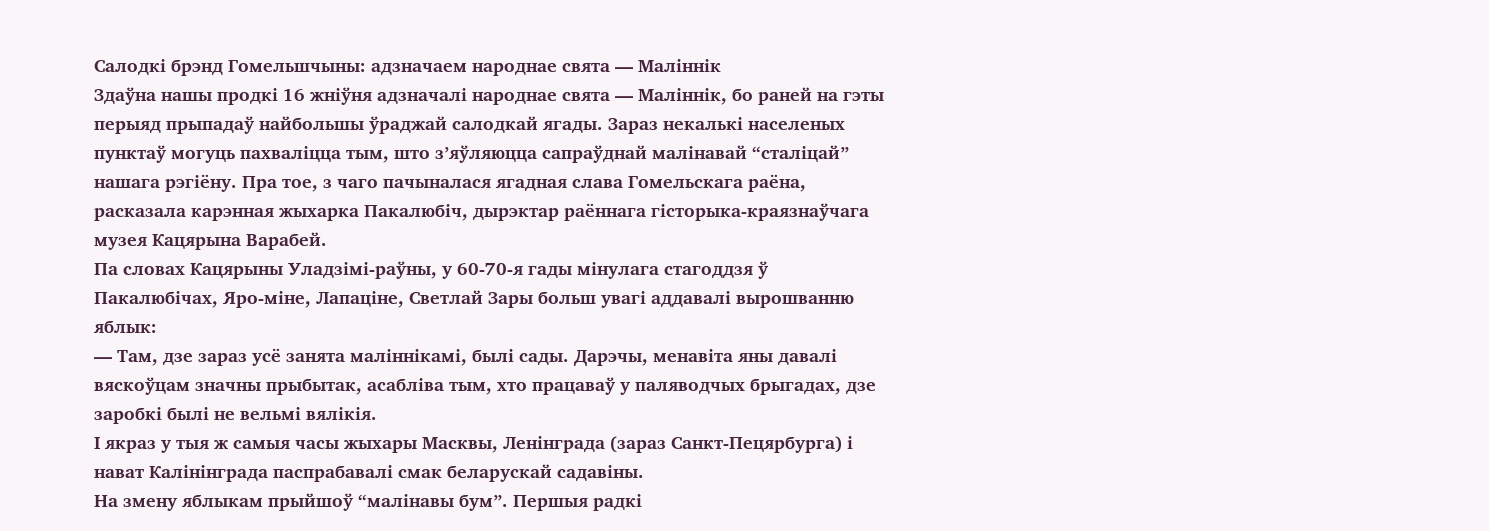Салодкі брэнд Гомельшчыны: адзначаем народнае свята — Маліннік
Здаўна нашы продкі 16 жніўня адзначалі народнае свята — Маліннік, бо раней на гэты перыяд прыпадаў найбольшы ўраджай салодкай ягады. Зараз некалькі населеных пунктаў могуць пахваліцца тым, што з’яўляюцца сапраўднай малінавай “сталіцай” нашага рэгіёну. Пра тое, з чаго пачыналася ягадная слава Гомельскага раёна, расказала карэнная жыхарка Пакалюбіч, дырэктар раённага гісторыка-краязнаўчага музея Кацярына Варабей.
Па словах Кацярыны Уладзімі-раўны, у 60-70-я гады мінулага стагоддзя ў Пакалюбічах, Яро-міне, Лапаціне, Светлай Зары больш увагі аддавалі вырошванню яблык:
— Там, дзе зараз усё занята маліннікамі, былі сады. Дарэчы, менавіта яны давалі вяскоўцам значны прыбытак, асабліва тым, хто працаваў у паляводчых брыгадах, дзе заробкі былі не вельмі вялікія.
І якраз у тыя ж самыя часы жыхары Масквы, Ленінграда (зараз Санкт-Пецярбурга) і нават Калінінграда паспрабавалі смак беларускай садавіны.
На змену яблыкам прыйшоў “малінавы бум”. Першыя радкі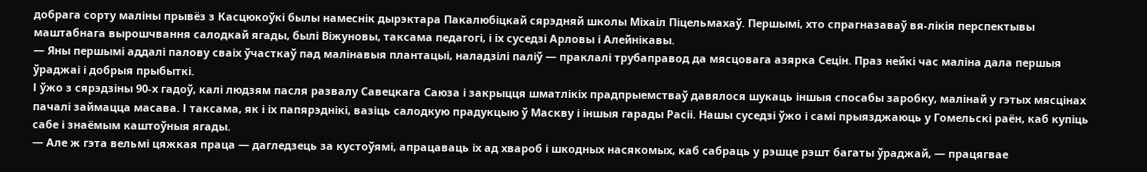добрага сорту маліны прывёз з Касцюкоўкі былы намеснік дырэктара Пакалюбіцкай сярэдняй школы Міхаіл Піцельмахаў. Першымі, хто спрагназаваў вя-лікія перспектывы маштабнага вырошчвання салодкай ягады, былі Віжуновы, таксама педагогі, і іх суседзі Арловы і Алейнікавы.
— Яны першымі аддалі палову сваіх ўчасткаў пад малінавыя плантацыі, наладзілі паліў — праклалі трубаправод да мясцовага азярка Сецін. Праз нейкі час маліна дала першыя ўраджаі і добрыя прыбыткі.
І ўжо з сярэдзіны 90-х гадоў, калі людзям пасля развалу Савецкага Саюза і закрыцця шматлікіх прадпрыемстваў давялося шукаць іншыя спосабы заробку, малінай у гэтых мясцінах пачалі займацца масава. І таксама, як і іх папярэднікі, вазіць салодкую прадукцыю ў Маскву і іншыя гарады Расіі. Нашы суседзі ўжо і самі прыязджаюць у Гомельскі раён, каб купіць сабе і знаёмым каштоўныя ягады.
— Але ж гэта вельмі цяжкая праца — дагледзець за кустоўямі, апрацаваць іх ад хвароб і шкодных насякомых, каб сабраць у рэшце рэшт багаты ўраджай, — працягвае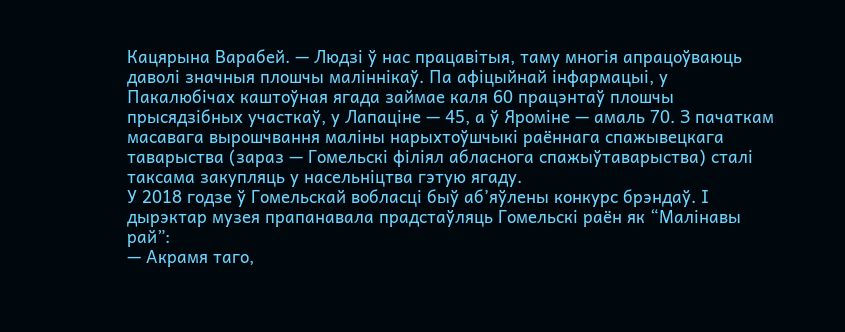Кацярына Варабей. — Людзі ў нас працавітыя, таму многія апрацоўваюць даволі значныя плошчы маліннікаў. Па афіцыйнай інфармацыі, у Пакалюбічах каштоўная ягада займае каля 60 працэнтаў плошчы прысядзібных участкаў, у Лапаціне — 45, а ў Яроміне — амаль 70. З пачаткам масавага вырошчвання маліны нарыхтоўшчыкі раённага спажывецкага таварыства (зараз — Гомельскі філіял абласнога спажыўтаварыства) сталі таксама закупляць у насельніцтва гэтую ягаду.
У 2018 годзе ў Гомельскай вобласці быў аб’яўлены конкурс брэндаў. І дырэктар музея прапанавала прадстаўляць Гомельскі раён як “Малінавы рай”:
— Акрамя таго,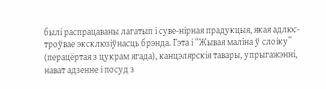былі распрацаваны лагатып і суве-нірная прадукцыя, якая адлюс-троўвае эксклюзіўнасць брэнда. Гэта і “Жывая маліна ў слоіку” (перацёртая з цукрам ягада), канцэлярскія тавары, упрыгажэнні, нават адзенне і посуд з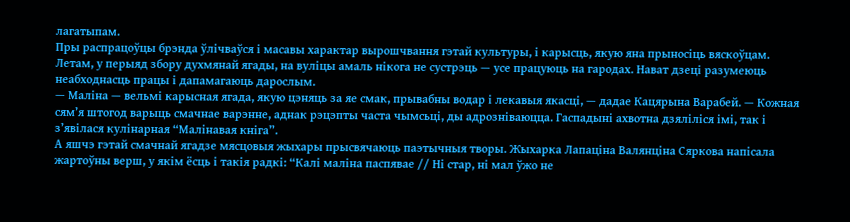лагатыпам.
Пры распрацоўцы брэнда ўлічваўся і масавы характар вырошчвання гэтай культуры, і карысць, якую яна прыносіць вяскоўцам. Летам, у перыяд збору духмянай ягады, на вуліцы амаль нікога не сустрэць — усе працуюць на гародах. Нават дзеці разумеюць неабходнасць працы і дапамагаюць дарослым.
— Маліна — вельмі карысная ягада, якую цэняць за яе смак, прывабны водар і лекавыя якасці, — дадае Кацярына Варабей. — Кожная сям’я штогод варыць смачнае варэнне, аднак рэцэпты часта чымсьці, ды адрозніваюцца. Гаспадыні ахвотна дзяліліся імі, так і з’явілася кулінарная “Малінавая кніга”.
А яшчэ гэтай смачнай ягадзе мясцовыя жыхары прысвячаюць паэтычныя творы. Жыхарка Лапаціна Валянціна Сяркова напісала жартоўны верш, у якім ёсць і такія радкі: “Калі маліна паспявае // Ні стар, ні мал ўжо не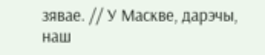зявае. // У Маскве, дарэчы, наш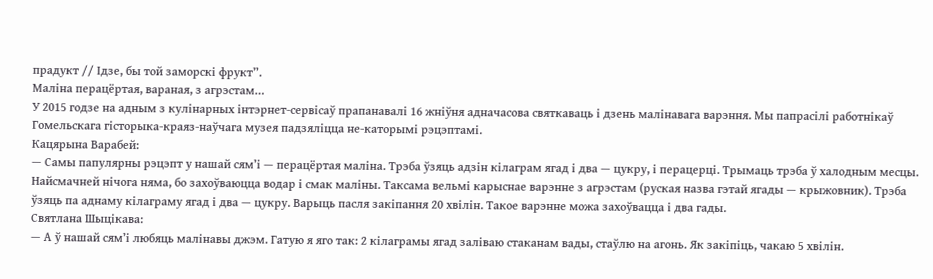прадукт // Ідзе, бы той заморскі фрукт”.
Маліна перацёртая, вараная, з агрэстам…
У 2015 годзе на адным з кулінарных інтэрнет-сервісаў прапанавалі 16 жніўня адначасова святкаваць і дзень малінавага варэння. Мы папрасілі работнікаў Гомельскага гісторыка-краяз-наўчага музея падзяліцца не-каторымі рэцэптамі.
Кацярына Варабей:
— Самы папулярны рэцэпт у нашай сям’і — перацёртая маліна. Трэба ўзяць адзін кілаграм ягад і два — цукру, і перацерці. Трымаць трэба ў халодным месцы. Найсмачней нічога няма, бо захоўваюцца водар і смак маліны. Таксама вельмі карыснае варэнне з агрэстам (руская назва гэтай ягады — крыжовник). Трэба ўзяць па аднаму кілаграму ягад і два — цукру. Варыць пасля закіпання 20 хвілін. Такое варэнне можа захоўвацца і два гады.
Святлана Шыцікава:
— А ў нашай сям’і любяць малінавы джэм. Гатую я яго так: 2 кілаграмы ягад заліваю стаканам вады, стаўлю на агонь. Як закіпіць, чакаю 5 хвілін.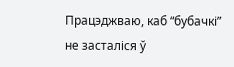Працэджваю, каб “бубачкі” не засталіся ў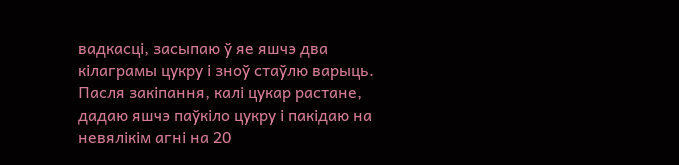вадкасці, засыпаю ў яе яшчэ два кілаграмы цукру і зноў стаўлю варыць. Пасля закіпання, калі цукар растане, дадаю яшчэ паўкіло цукру і пакідаю на невялікім агні на 20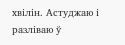хвілін. Астуджаю і разліваю ў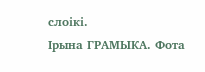слоікі.
Ірына ГРАМЫКА. Фота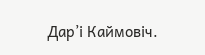Дар’і Каймовіч.